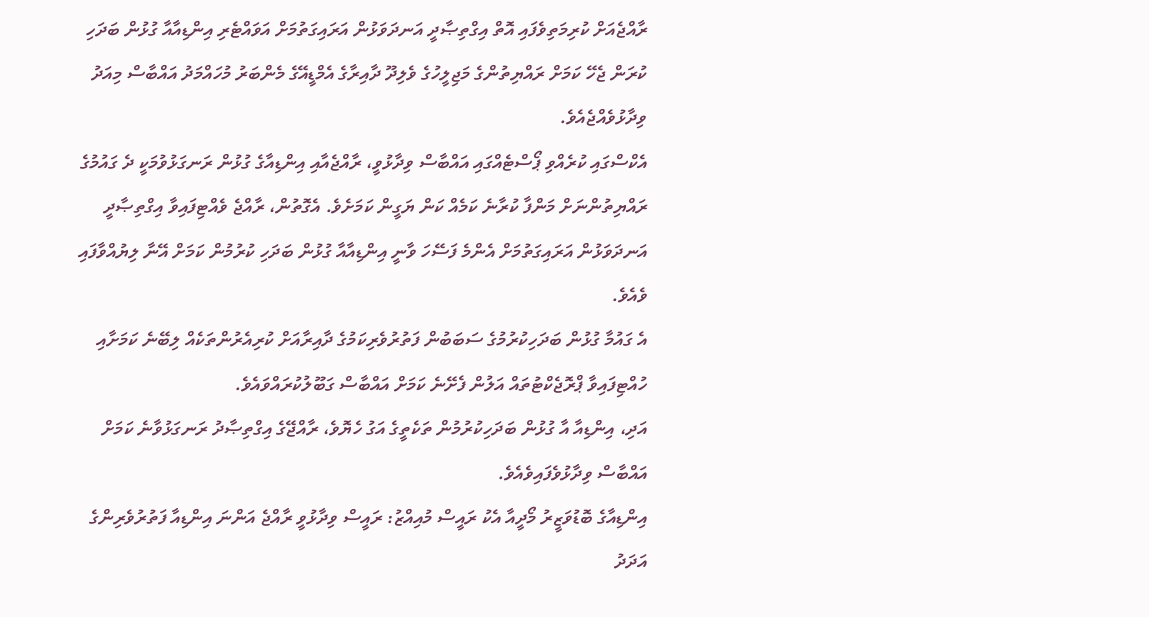ރާއްޖެއަށް ކުރިމަތިވެފައި އޮތް އިގްތިޞާދީ އަނދަވަޅުން އަރައިގަތުމަށް އަވައްޓެރި އިންޑިއާއާ ގުޅުން ބަދަހި ކުރަން ޖެހޭ ކަމަށް ރައްޔިތުންގެ މަޖިލީހުގެ ވެލިދޫ ދާއިރާގެ އެމްޑީއޭގެ މެންބަރު މުހައްމަދު އައްބާސް މިއަދު ވިދާޅުވެއްޖެއެވެ.
އެކްސްގައި ކުރެއްވި ޕޯސްޓެއްގައި އައްބާސް ވިދާޅުވީ، ރާއްޖެއާއި އިންޑިއާގެ ގުޅުން ރަނގަޅުވުމަކީ ދެ ގައުމުގެ ރައްޔިތުންނަށް މަންފާ ކުރާނެ ކަމެއް ކަން ޔަގީން ކަމަށެވެ. އެގޮތުން، ރާއްޖެ ވެއްޓިފައިވާ އިގްތިޞާދީ އަނދަވަޅުން އަރައިގަތުމަށް އެންމެ ފަސޭހަ ވާނީ އިންޑިއާއާ ގުޅުން ބަދަހި ކުރުމުން ކަމަށް އޭނާ ލިޔުއްވާފައި ވެއެވެ.
އެ ގައުމާ ގުޅުން ބަދަހިކުރުމުގެ ސަބަބުން ފަތުރުވެރިކަމުގެ ދާއިރާއަށް ކުރިއެރުންތަކެއް ލިބޭނެ ކަމަށާއި ހުއްޓިފައިވާ ޕްރޮޖެކްޓުތައް އަލުން ފެށޭނެ ކަމަށް އައްބާސް ގަބޫލުކުރައްވައެވެ.
އަދި، އިންޑިއާ އާ ގުޅުން ބަދަހިކުރުމުން ތަކެތީގެ އަގު ހެޔޮވެ، ރާއްޖޭގެ އިގްތިޞާދު ރަނގަޅުވާނެ ކަމަށް އައްބާސް ވިދާޅުވެފައިވެއެވެ.
އިންޑިއާގެ ބޮޑުވަޒީރު މޯދީއާ އެކު ރައީސް މުއިއްޒު: ރައީސް ވިދާޅުވީ ރާއްޖެ އަންނަ އިންޑިއާ ފަތުރުވެރިންގެ އަދަދު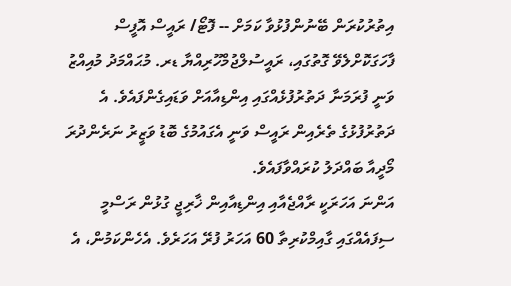އިތުރުކުރަން ބޭނުންފުޅުވާ ކަމަށް -- ފޮޓޯ/ ރައީސް އޮފީސް
ފާހަގަކޮށްލެވޭ ގޮތުގައި، ރައީސުލްޖުމްހޫރިއްޔާ ޑރ. މުޙައްމަދު މުއިއްޒު ވަނީ ފުރަމަނާ ދަތުރުފުޅެއްގައި އިންޑިއާއަށް ވަޑައިގެންފައެވެ. އެ ދަތުރުފުޅުގެ ތެރެއިން ރައީސް ވަނީ އެގައުމުގެ ބޮޑު ވަޒީރު ނަރެންދުރަ މޯދީއާ ބައްދަލު ކުރައްވާފައެވެ.
އަންނަ އަހަރަކީ ރާއްޖެއާއި އިންޑިއާއިން ޚާރިޖީ ގުޅުން ރަސްމީ ސިފައެއްގައި ގާއިމްކުރިތާ 60 އަހަރު ފުރޭ އަހަރެވެ. އެހެންކަމުން، އެ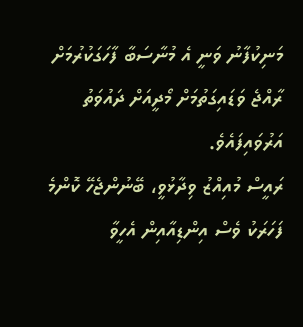މަނިކުފާނު ވަނީ އެ މުނާސަބާ ފާހަގަކުރުމަށް ރާއްޖެ ވަޑައިގަތުމަށް މޯދީއަށް ދައުވަތު އަރުވައިފައެވެ.
ރައީސް މުއިއްޒު ވިދާޅުވީ، ބޭނުންޖެހޭ ކޮންމެ ފަހަރަކު ވެސް އިންޑިއާއިން އެހީވާ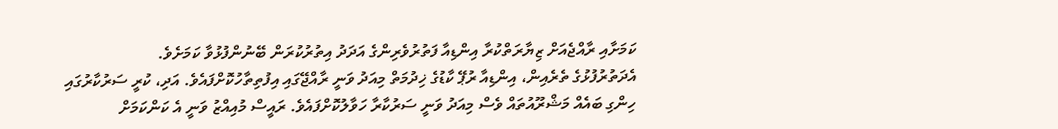ކަމަށާއި ރާއްޖެއަށް ޒިޔާރަތްކުރާ އިންޑިއާ ފަތުރުވެރިންގެ އަދަދު އިތުރުކުރަން ބޭނުންފުޅުވާ ކަމަށެވެ.
އެދަތުރުފުޅުގެ ތެރެއިން، އިންޑިއާ ރުޕޭ ކާޑުގެ ޚިދުމަތް މިއަދު ވަނީ ރާއްޖޭގައި އިފުތިތާހުކޮށްފައެވެ. އަދި، ކުރީ ސަރުކާރުގައި ހިންގި ބައެއް މަޝްރޫއުތައް ވެސް މިއަދު ވަނީ ސަރުކާރާ ހަވާލުކޮށްފައެވެ. ރައީސް މުއިއްޒު ވަނީ އެ ކަންކަމަށް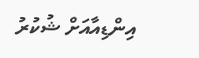އިންޑިއާއަށް ޝުކުރު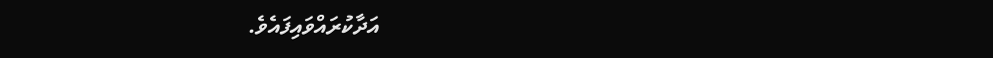އަދާކުރައްވައިފައެވެ.